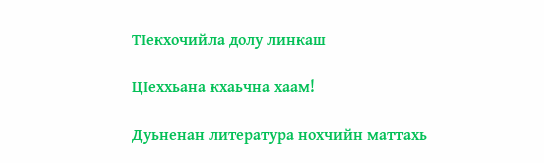ТIекхочийла долу линкаш

ЦIеххьана кхаьчна хаам!

Дуьненан литература нохчийн маттахь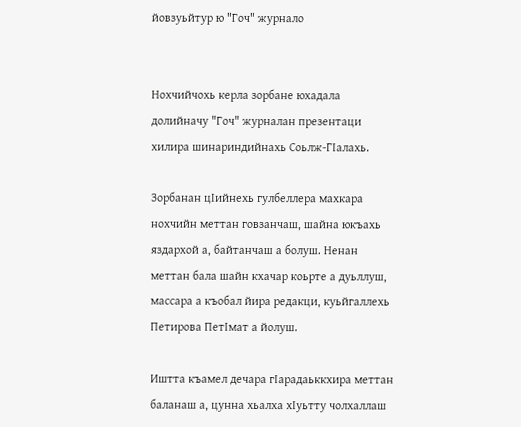йовзуьйтур ю "Гоч" журнало


Нохчийчохь керла зорбане юхадала долийначу "Гоч" журналан презентаци хилира шинариндийнахь Соьлж-ГIалахь.

Зорбанан цIийнехь гулбеллера махкара нохчийн меттан говзанчаш, шайна юкъахь яздархой а, байтанчаш а болуш. Ненан меттан бала шайн кхачар коьрте а дуьллуш, массара а къобал йира редакци, куьйгаллехь Петирова ПетIмат а йолуш.

Иштта къамел дечара гIарадаьккхира меттан баланаш а, цунна хьалха хIуьтту чолхаллаш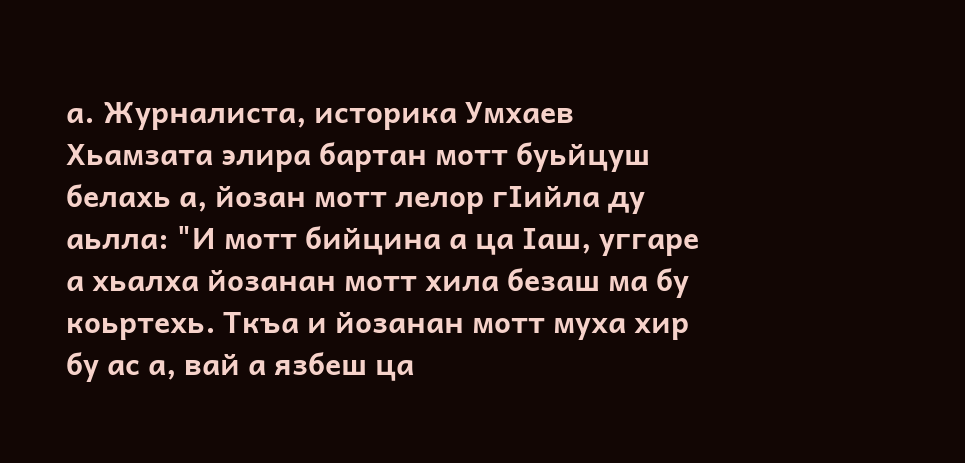а. Журналиста, историка Умхаев Хьамзата элира бартан мотт буьйцуш белахь а, йозан мотт лелор гIийла ду аьлла: "И мотт бийцина а ца Iаш, уггаре а хьалха йозанан мотт хила безаш ма бу коьртехь. Ткъа и йозанан мотт муха хир бу ас а, вай а язбеш ца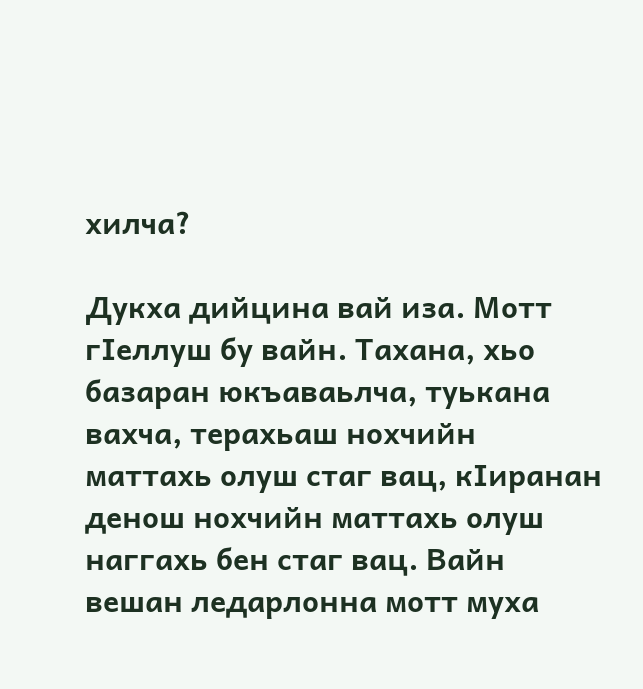хилча?

Дукха дийцина вай иза. Мотт гIеллуш бу вайн. Тахана, хьо базаран юкъаваьлча, туькана вахча, терахьаш нохчийн маттахь олуш стаг вац, кIиранан денош нохчийн маттахь олуш наггахь бен стаг вац. Вайн вешан ледарлонна мотт муха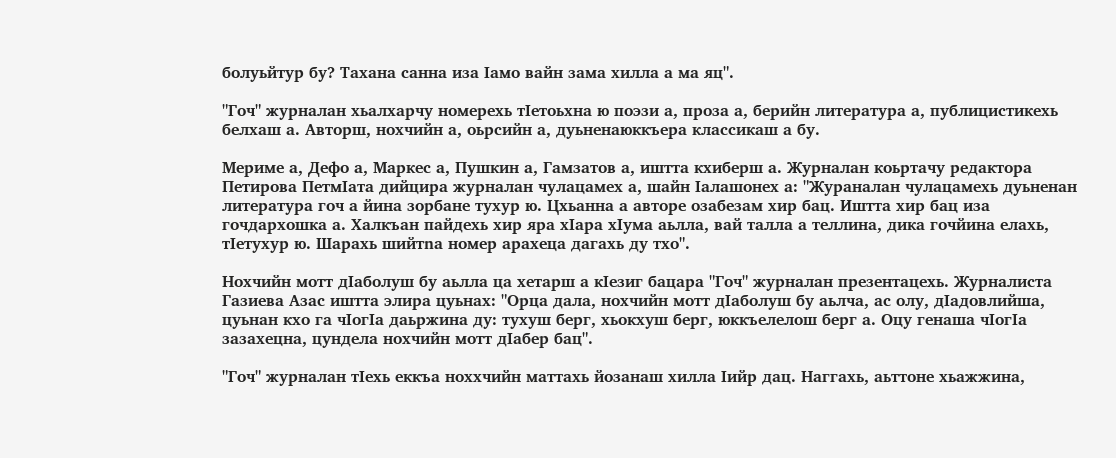болуьйтур бу? Тахана санна иза Iамо вайн зама хилла а ма яц".

"Гоч" журналан хьалхарчу номерехь тIетоьхна ю поэзи а, проза а, берийн литература а, публицистикехь белхаш а. Авторш, нохчийн а, оьрсийн а, дуьненаюккъера классикаш а бу.

Мериме а, Дефо а, Маркес а, Пушкин а, Гамзатов а, иштта кхиберш а. Журналан коьртачу редактора Петирова ПетмIата дийцира журналан чулацамех а, шайн Iалашонех а: "Жураналан чулацамехь дуьненан литература гоч а йина зорбане тухур ю. Цхьанна а авторе озабезам хир бац. Иштта хир бац иза гочдархошка а. Халкъан пайдехь хир яра хIара хIума аьлла, вай талла а теллина, дика гочйина елахь, тIетухур ю. Шарахь шийтnа номер арахеца дагахь ду тхо".

Нохчийн мотт дIаболуш бу аьлла ца хетарш а кIезиг бацара "Гоч" журналан презентацехь. Журналиста Газиева Азас иштта элира цуьнах: "Орца дала, нохчийн мотт дIаболуш бу аьлча, ас олу, дIадовлийша, цуьнан кхо га чIогIа даьржина ду: тухуш берг, хьокхуш берг, юккъелелош берг а. Оцу генаша чIогIа зазахецна, цундела нохчийн мотт дIабер бац".

"Гоч" журналан тIехь еккъа ноххчийн маттахь йозанаш хилла Iийр дац. Наггахь, аьттоне хьажжина,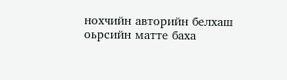нохчийн авторийн белхаш оьрсийн матте баха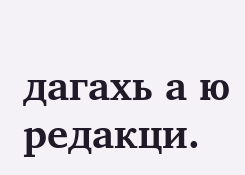дагахь а ю редакци.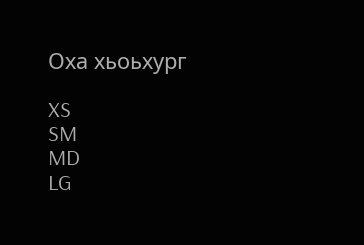Оха хьоьхург

XS
SM
MD
LG